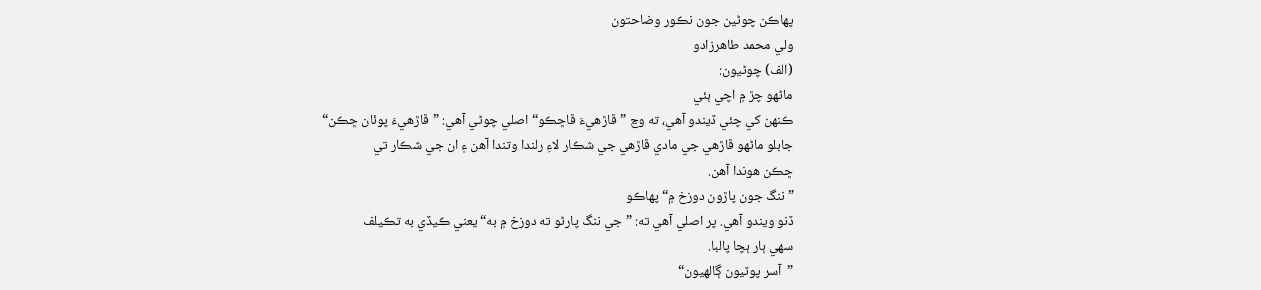پھاڪن چوڻين جون نڪور وضاحتون
ولي محمد طاھرزادو
(الف) چوڻيون:
ماڻهو چڙ ۾ اچي ٻئي
ڪنهن کي چئي ڏيندو آهي، ته وڃ ”ڦاڙهيءَ ڦاڇڪو“ اصلي چوڻي آهي: ”ڦاڙهيءَ پوئان ڇڪن“
جابلو ماڻهو ڦاڙهي جي مادي ڦاڙهي جي شڪار لاءِ رلندا وتندا آهن ۽ ان جي شڪار تي
ڇڪن هوندا آهن.
”ننگ جون پاڙون دوزخ ۾“ پهاڪو
ڏنو ويندو آهي. پر اصلي آهي ته: ”جي ننگ پارڻو ته دوزخ ۾ به“ يعني ڪيڏي به تڪيلف
سهي ٻار ٻچا پالبا.
”آسر پوٽيون ڳالهيون“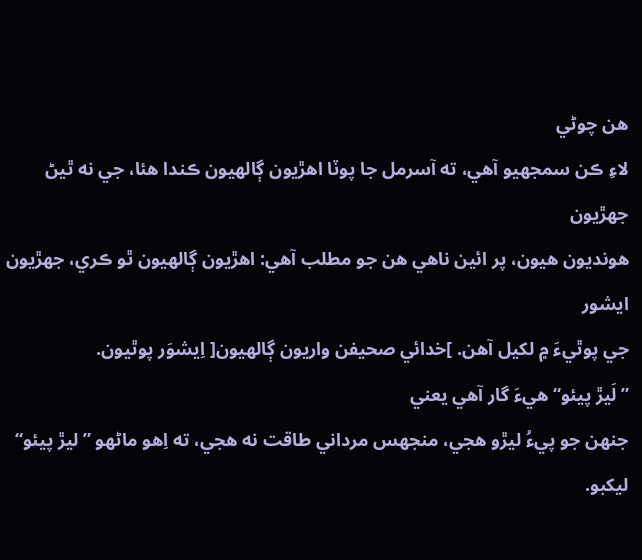هن چوڻي
لاءِ ڪن سمجهيو آهي، ته آسرمل جا پوٽا اهڙيون ڳالهيون ڪندا هئا، جي نه ٿيڻ جهڙيون
هونديون هيون، پر ائين ناهي هن جو مطلب آهي: اهڙيون ڳالهيون ٿو ڪري، جهڙيون ايشور
جي پوٿيءَ ۾ لکيل آهن. ]خدائي صحيفن واريون ڳالهيون[ اِيشوَر پوٿيون.
”لَيڙ پيئو“ هيءَ گار آهي يعني
جنهن جو پيءُ ليڙو هجي، منجهس مرداني طاقت نه هجي، ته اِهو ماڻهو ”ليڙ پيئو“
ليکبو.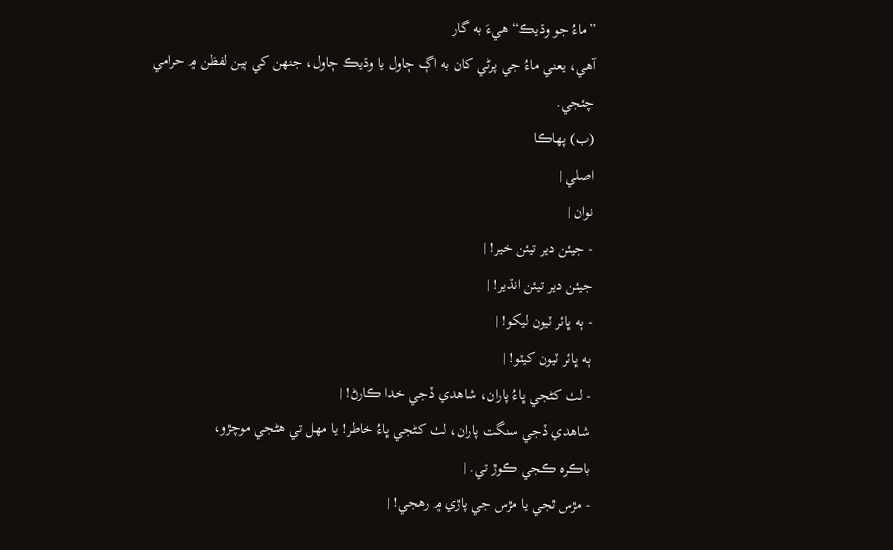”ماءُ جو وڌيڪ“ هيءَ به گار
آهي، يعني ماءُ جي پرڻي کان به اڳ ڄاول يا وڌيڪ ڄاول، جنهن کي ٻين لفظن ۾ حرامي
چئجي.
(ب) پهاڪا
اصلي |
نوان |
- جيئن دير تيئن خير! |
جيئن دير تيئن انڌير! |
- ٻه ڀائر ٽيون ليکو! |
ٻه ڀائر ٽيون کيٽو! |
- لٺ کڻجي ڀاءُ پاران، شاهدي ڏجي خدا ڪارڻ! |
شاهدي ڏجي سنگت پاران، لٺ کڻجي ڀاءُ خاطر! يا مهل تي هڻجي موچڙو،
باڪره ڪجي ڪوڙ تي. |
- مڙس ٿجي يا مڙس جي پاڙي ۾ رهجي! |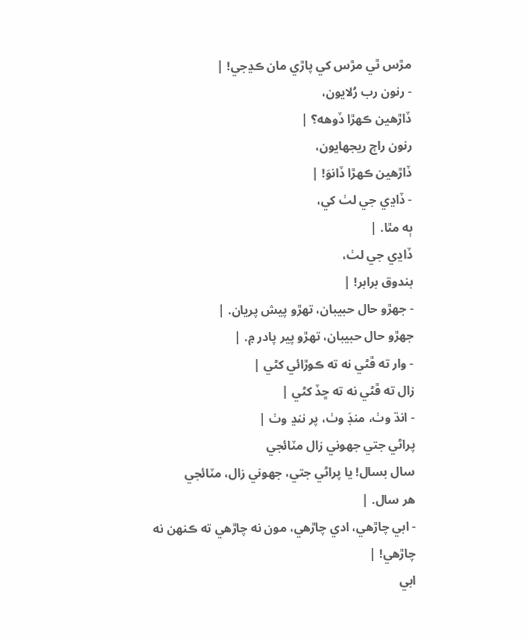مڙس ٿي مڙس کي پاڙي مان ڪڍجي! |
- رنون رب رُلايون،
ڏاڙهين ڪهڙا ڏوهه؟ |
رنون راڄ ريجهايون،
ڏاڙهين ڪهڙا ڏانوَ! |
- ڏاڍي جي لٺ کي،
ٻه مٿا. |
ڏاڍي جي لٺ،
بندوق برابر! |
- جهڙو حال حبيبان، تهڙو پيش پريان. |
جهڙو حال حبيبان، تهڙو پير پادر ۾. |
- وار ته ڦڻي نه ته ڪوڙائي کڻي |
زال ته ڦڻي نه ته ڇڏ کڻي |
- انڌ وٺ، منڊَ وٺ، پر ننڍ وٺ |
پراڻي جتي جهوني زال مٽائجي
سال بسال! يا پراڻي جتي، جهوني زال، مٽائجي
هر سال. |
- ابي چاڙهي، ادي چاڙهي، مون نه چاڙهي ته ڪنهن نه
چاڙهي! |
ابي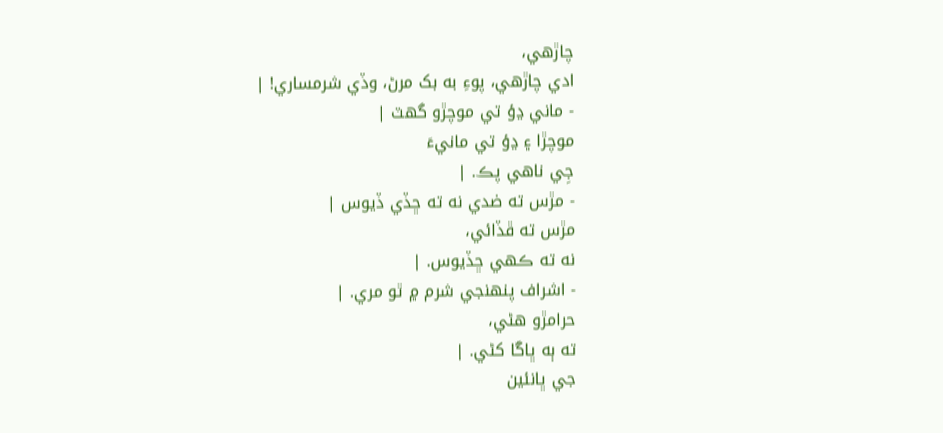چاڙهي،
ادي چاڙهي، پوءِ به بک مرڻ، وڏي شرمساري! |
- ماني ڍؤ تي موچڙو گهٽ |
موچڙا ۽ ڍؤ تي مانيءَ
جِي ناهي پڪ. |
- مڙس ته ضدي نه ته ڇڏي ڏيوس |
مڙس ته ڦڏائي،
نه ته ڪهي ڇڏيوس. |
- اشراف پنهنجي شرم ۾ ٿو مري. |
حرامڙو هڻي،
ته ٻه ڀاڱا کڻي. |
جي ڀانئين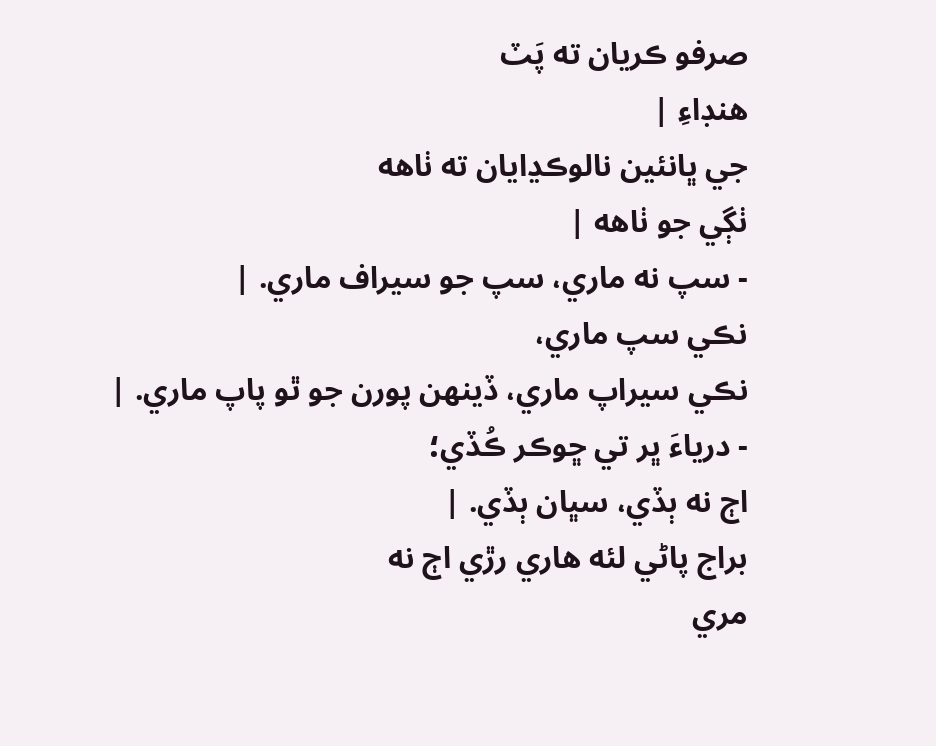صرفو ڪريان ته پَٽ
هنڊاءِ |
جي ڀانئين نالوڪڍايان ته ٺاهه
ٺڳي جو ٺاهه |
- سپ نه ماري، سپ جو سيراف ماري. |
نڪي سپ ماري،
نڪي سيراپ ماري، ڏينهن پورن جو ٿو پاپ ماري. |
- درياءَ ڀر تي ڇوڪر ڪُڏي؛
اڄ نه ٻڏي، سڀان ٻڏي. |
براج پاڻي لئه هاري رڙي اڄ نه
مري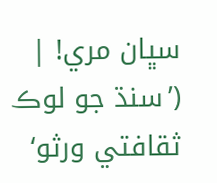سڀان مري! |
(’سنڌ جو لوڪ ثقافتي ورثو‘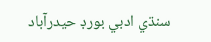سنڌي ادبي بورڊ حيدرآباد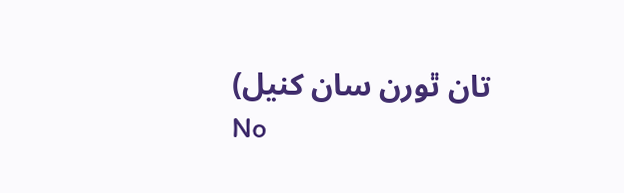تان ٿورن سان کنيل)
No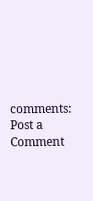comments:
Post a Comment